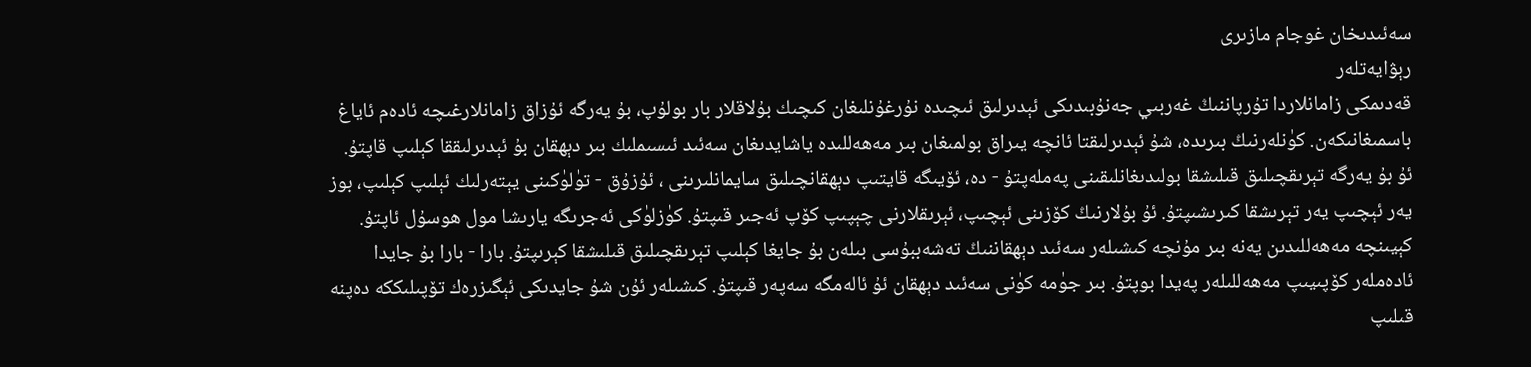سەئىدىخان غوجام مازىرى
رېۋايەتلەر
قەدىمكى زامانلاردا تۇرپاننىڭ غەربىي جەنۇبىدىكى ئېدىرلىق ئىچىدە نۇرغۇنلىغان كىچىك بۇلاقلار بار بولۇپ، بۇ يەرگە ئۇزاق زامانلارغىچە ئادەم ئاياغ باسمىغانىكەن. كۈنلەرنىڭ بىرىدە، شۇ ئېدىرلىقتا ئانچە يىراق بولمىغان بىر مەھەللىدە ياشايدىغان سەئىد ئىسىملىك بىر دېھقان بۇ ئېدىرلىققا كېلىپ قاپتۇ. ئۇ بۇ يەرگە تېرىقچىلىق قىلىشقا بولىدىغانلىقىنى پەملەپتۇ - دە، ئۆيىگە قايتىپ دېھقانچىلىق سايمانلىرىنى ، ئۇزۇق - تۈلۈكىنى يېتەرلىك ئېلىپ كېلىپ، بوز يەر ئېچىپ يەر تېرىشقا كىرىشىپتۇ. ئۇ بۇلارنىڭ كۆزىنى ئېچىپ، ئېرىقلارنى چېپىپ كۆپ ئەجىر قىپتۇ. كۈزلۈكى ئەجرىگە يارىشا مول ھوسۇل ئاپتۇ. كېيىنچە مەھەللىدىن يەنە بىر مۇنچە كىشىلەر سەئىد دېھقاننىڭ تەشەببۇسى بىلەن بۇ جايغا كېلىپ تېرىقچىلىق قىلىشقا كېرىپتۇ. بارا - بارا بۇ جايدا ئادەملەر كۆپىيىپ مەھەللىلەر پەيدا بوپتۇ. بىر جۈمە كۈنى سەئىد دېھقان ئۇ ئالەمگە سەپەر قىپتۇ. كىشىلەر ئۇن شۇ جايدىكى ئېگىزرەك تۆپىلىككە دەپنە قىلىپ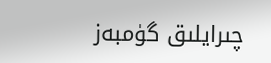چىرايلىق گۈمبەز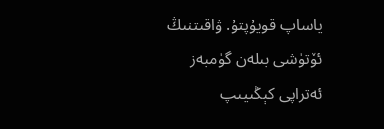ياساپ قويۇپتۇ. ۋاقىتنىڭ ئۆتۈشى بىلەن گۈمبەز ئەتراپى كېڭىيىپ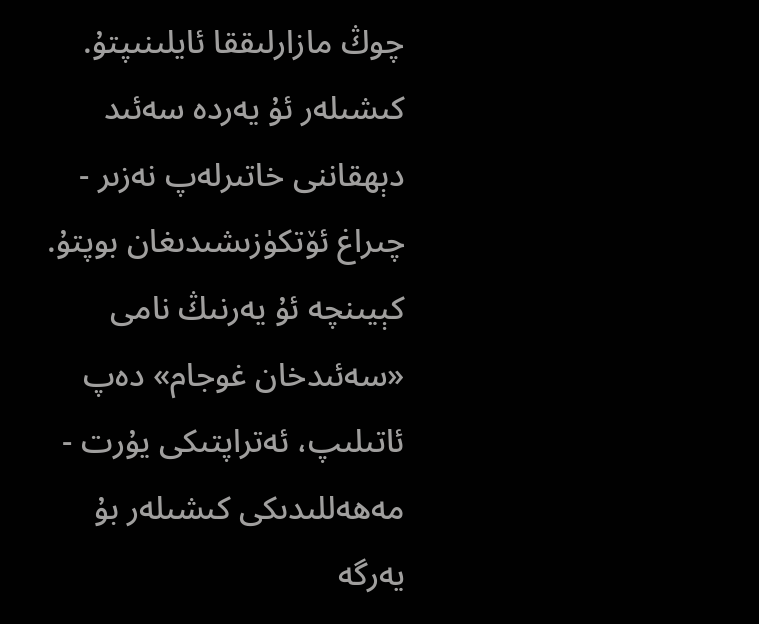چوڭ مازارلىققا ئايلىنىپتۇ. كىشىلەر ئۇ يەردە سەئىد دېھقاننى خاتىرلەپ نەزىر - چىراغ ئۆتكۈزىشىدىغان بوپتۇ. كېيىنچە ئۇ يەرنىڭ نامى «سەئىدخان غوجام» دەپ ئاتىلىپ، ئەتراپتىكى يۇرت - مەھەللىدىكى كىشىلەر بۇ يەرگە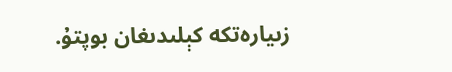زىيارەتكە كېلىدىغان بوپتۇ.